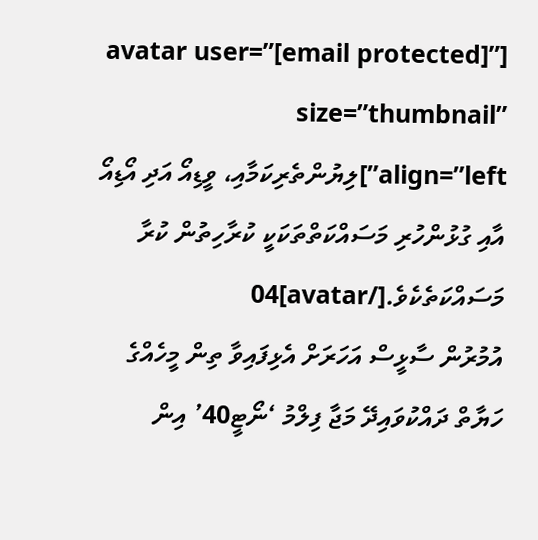[avatar user=”[email protected]” size=”thumbnail” align=”left”]ލިޔުންތެރިކަމާއި، ވީޑިއޯ އަދި އޯޑިއޯ އާއި ގުޅުންހުރި މަސައްކަތްތަކަކީ ކުރާހިތުން ކުރާ މަސައްކަތެކެވެ.[/avatar]04
އުމުރުން ސާޅީސް އަހަރަށް އެޅިފައިވާ ތިން މީހެއްގެ ހަޔާތް ދައްކުވައިދޭ މަޖާ ފިލްމު ‘ނޯޓީ40’ އިން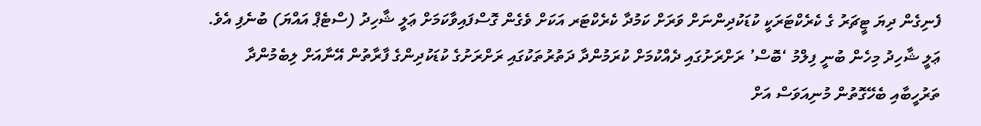ފެނިގެން ދިޔަ ޓީޗަރު ގެ ކެރެކްޓަރަކީ ކުޑަކުދިންނަށް ވަރަށް ކަމުދާ ކެރެކްޓަރ އަކަށް ވެގެން ގޮސްފައިވާކަމަށް ޢަލީ ޝާހިދު (ސްޓެޕް އައްޔަ) ބުނެފި އެވެ. ޢަލީ ޝާހިދު މިހެން ބުނީ ފިލްމު ‘ބޮސް’ ރަށްރަށުގައި ދެއްކުމަށް ކުރަމުންދާ ދަތުރުތަކުގައި ރަށްރަށުގެ ކުޑަކުދިންގެ ފާރާތުން އޭނާއަށް ލިބެމުންދާ ތަރުހީބާއި ބެހޭގޮތުން މުނިއަވަސް އަށް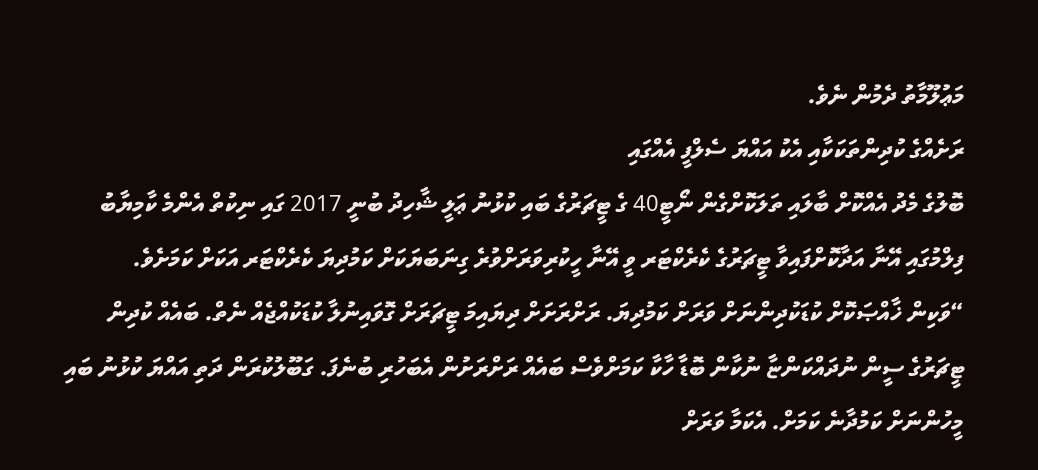މަޢުލޫމާތު ދެމުން ނެވެ.
ރަށެއްގެ ކުދިންތަކަކާއި އެކު އައްޔަ ސެލްފީ އެއްގައި
ބޮލުގެ މެދު އެއްކޮށް ބާލައި ތަލަކޮށްގެން ނޯޓީ40 ގެ ޓީޗަރުގެ ބައި ކުޅުނު ޢަލީ ޝާހިދު ބުނީ 2017 ގައި ނިކުތް އެންމެ ކާމިޔާބު ފިލްމުގައި އޭނާ އަދާކޮށްފައިވާ ޓީޗަރުގެ ކެރެކްޓަރ ވީ އޭނާ ހީކުރިވަރަށްވުރެ ގިނަބަޔަކަށް ކަމުދިޔަ ކެރެކްޓަރ އަކަށް ކަމަށެވެ.
“ވަކިން ޚާއްޞަކޮށް ކުޑަކުދިންނަށް ވަރަށް ކަމުދިޔަ. ރަށްރަށަށް ދިޔައިމަ ޓީޗަރަށް ގޮވައިނުލާ ކުޑަކުއްޖެއް ނެތް. ބައެއް ކުދިން ޓީޗަރުގެ ސީން ނުދައްކަންޏާ ނުކާން ބޮޑާ ހާކާ ކަމަށްވެސް ބައެއް ރަށްރަށުން އެބަހުރި ބުނެފަ. ގަބޫލުކުރަން ދަތި އައްޔަ ކުޅުނު ބައި މީހުންނަށް ކަމުދާނެ ކަމަށް. އެކަމާ ވަރަށް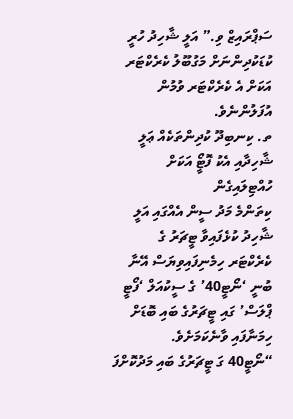ސަޕްރައިޒް ވި.” އަލީ ޝާހިދު ހުރީ ކުޑަކުދިންނަށް މަގުބޫލު ކެރެކްޓަރ އަކަށް އެ ކެރެކްޓަރ ވުމުން އުފަލުންނެވެ.
ތ. ކިނބިދޫ ކުދިންތަކެއް ޢަލީ ޝާހިދާއި އެކު ފޮޓީޯ އަކަށް ހުއްޓިލައިގެން
ކިތަންމެ މަދު ސީން އެއްގައި އަލީ ޝާހިދު ކުޅެފައިވާ ޓީޗަރު ގެ ކެރެކްޓަރ ހިމެނިފައިވިޔަސް އޭނާ ބުނީ ‘ނޯޓީ40’ ގެ ސީކުއަލް ‘ފޯޓީ ޕްލަސް’ ގައި ޓީޗަރުގެ ބައި ބޮޑަށް ހިމަނާފައި ވާނެކަމަށެވެ.
“ނޯޓީ40 ގަ ޓީޗަރުގެ ބައި މަދުކޮށްފަ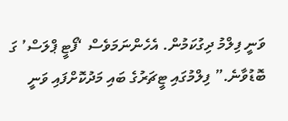ވަނީ ފިލްމު ދިގުކަމުން. އެހެންނަމަވެސް ‘ފޯޓީ ޕްލަސް’ ގަ ބޮޑުވާނެ.” ފިލްމުގައި ޓީޗަރުގެ ބައި މަދުކޮށްފައި ވަނީ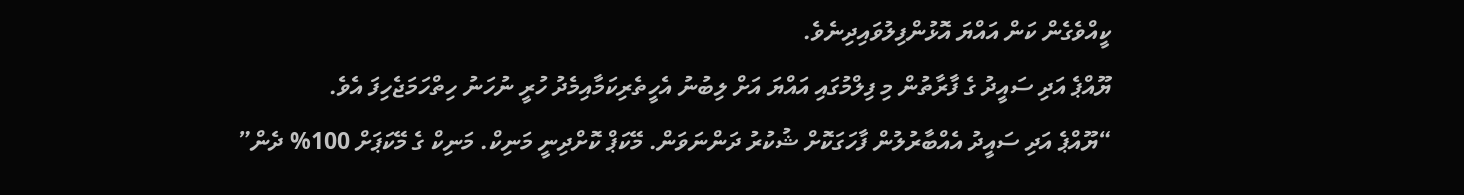ކީއްވެގެން ކަން އައްޔަ އޮޅުންފިލުވައިދިނެވެ.
ޔޫއްޕެ އަދި ސައީދު ގެ ފާރާތުން މި ފިލްމުގައި އައްޔަ އަށް ލިބުނު އެހީތެރިކަމާއިމެދު ހުރީ ނުހަނު ހިތްހަމަޖެހިފަ އެވެ.
“ޔޫއްޕެ އަދި ސައީދު އެއްބާރުލުން ފާހަގަކޮށް ޝުކުރު ދަންނަވަން. މޭކަޕް ކޮށްދިނީ މަނިކް. މަނިކް ގެ މޭކަޕަށް 100% ދެން”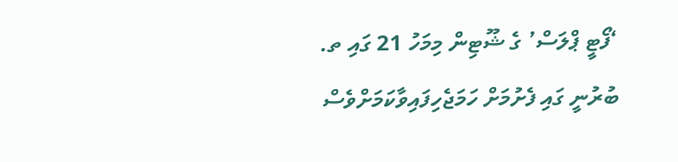‘ފޯޓީ ޕްލަސް’ ގެ ޝޫޓިން މިމަހު 21 ގައި ތ. ބުރުނީ ގައި ފެށުމަށް ހަމަޖެހިފައިވާކަމަށްވެސް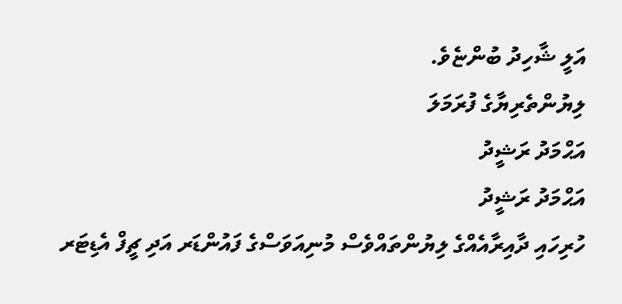އަލީ ޝާހިދު ބުންޏެވެ.
ލިޔުންތެރިޔާގެ ފުރަމަލަ
އަޙްމަދު ރަޝީދު
އަޙްމަދު ރަޝީދު
ހުރިހައި ދާއިރާއެއްގެ ލިޔުންތައްވެސް މުނިއަވަސްގެ ފައުންޑަރ އަދި ޗީފް އެޑިޓަރ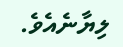ލިޔާނެއެވެ.